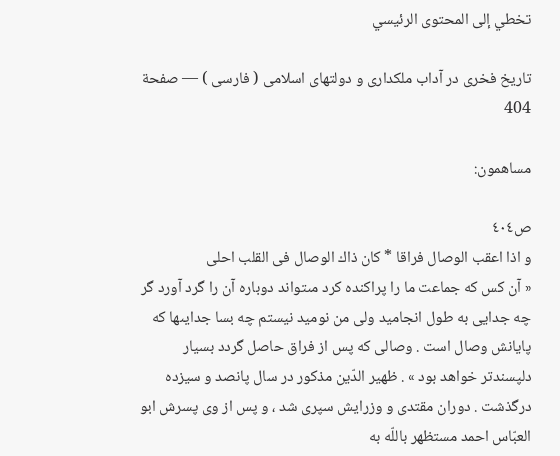تخطي إلى المحتوى الرئيسي

تاريخ فخرى در آداب ملكدارى و دولتهاى اسلامى ( فارسى ) — صفحة 404

مساهمون:

ص٤٠٤
و اذا اعقب الوصال فراقا * كان ذاك الوصال فى القلب احلى
« آن كس كه جماعت ما را پراكنده كرد مىتواند دوباره آن را گرد آورد گر چه جدايى به طول انجاميد ولى من نوميد نيستم چه بسا جدايىها كه پايانش وصال است . وصالى كه پس از فراق حاصل گردد بسيار دلپسندتر خواهد بود » . ظهير الدّين مذكور در سال پانصد و سيزده درگذشت . دوران مقتدى و وزرايش سپرى شد ، و پس از وى پسرش ابو العبّاس احمد مستظهر باللّه به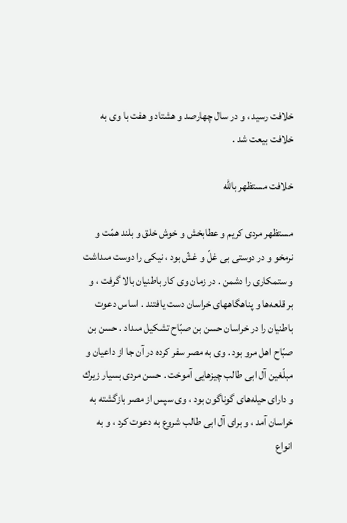خلافت رسيد ، و در سال چهارصد و هشتاد و هفت با وى به خلافت بيعت شد .

خلافت مستظهر باللّه

مستظهر مردى كريم و عطابخش و خوش خلق و بلند همّت و نرمخو و در دوستى بى غلّ و غشّ بود ، نيكى را دوست مىداشت و ستمكارى را دشمن . در زمان وى كار باطنيان بالا گرفت ، و بر قلعه‌ها و پناهگاههاى خراسان دست يافتند . اساس دعوت باطنيان را در خراسان حسن بن صبّاح تشكيل مىداد . حسن بن صبّاح اهل مرو بود . وى به مصر سفر كرده در آن جا از داعيان و مبلّغين آل ابى طالب چيزهايى آموخت . حسن مردى بسيار زيرك و داراى حيله‌هاى گوناگون بود ، وى سپس از مصر بازگشته به خراسان آمد ، و براى آل ابى طالب شروع به دعوت كرد ، و به انواع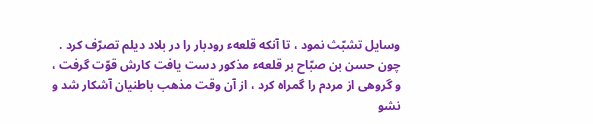وسايل تشبّث نمود ، تا آنكه قلعهء رودبار را در بلاد ديلم تصرّف كرد . چون حسن بن صبّاح بر قلعهء مذكور دست يافت كارش قوّت گرفت ، و گروهى از مردم را گمراه كرد ، از آن وقت مذهب باطنيان آشكار شد و نشو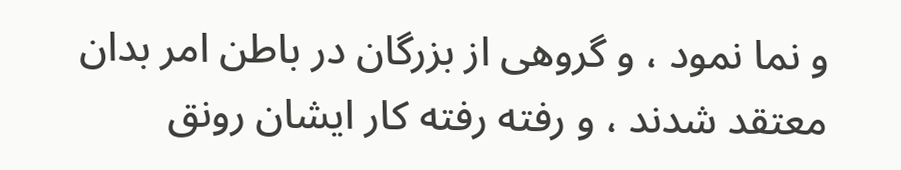و نما نمود ، و گروهى از بزرگان در باطن امر بدان معتقد شدند ، و رفته رفته كار ايشان رونق